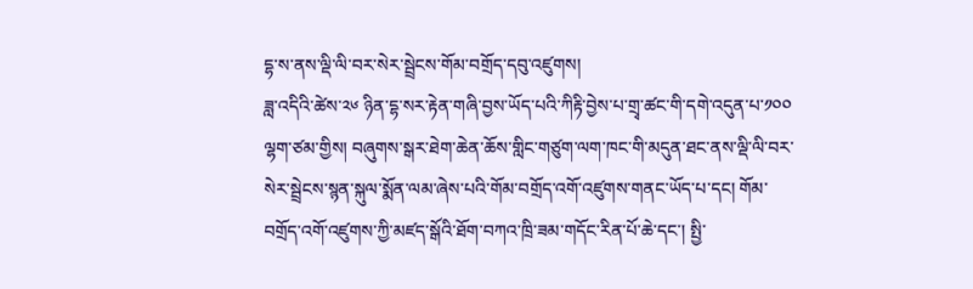དྷ་ས་ནས་ལྡི་ལི་བར་སེར་སྦྲེངས་གོམ་བགྲོད་དབུ་འཛུགས།
ཟླ་འདིའི་ཚེས་༢༦ ཉིན་དྷ་སར་རྟེན་གཞི་བྱས་ཡོད་པའི་ཀིརྟི་བྱེས་པ་གྲྭ་ཚང་གི་དགེ་འདུན་པ་༡༠༠ ལྷག་ཙམ་གྱིས། བཞུགས་སྒར་ཐེག་ཆེན་ཆོས་གླིང་གཙུག་ལག་ཁང་གི་མདུན་ཐང་ནས་ལྡི་ལི་བར་སེར་སྦྲེངས་སྙན་སྐུལ་སྨོན་ལམ་ཞེས་པའི་གོམ་བགྲོད་འགོ་འཛུགས་གནང་ཡོད་པ་དང། གོམ་བགྲོད་འགོ་འཛུགས་ཀྱི་མཛད་སྒོའི་ཐོག་བཀའ་ཁྲི་ཟམ་གདོང་རིན་པོ་ཆེ་དང་། སྤྱི་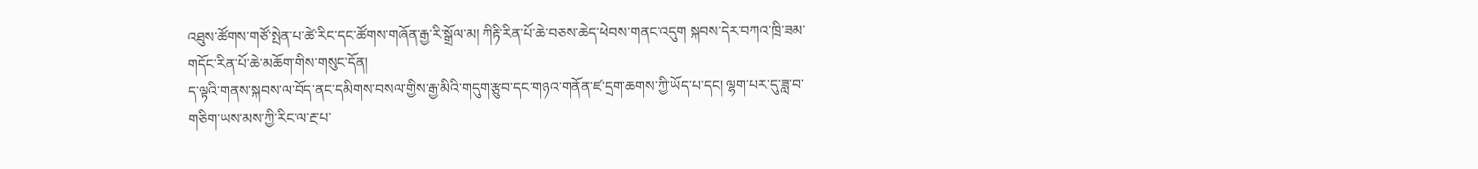འཐུས་ཚོགས་གཙོ་སྤེན་པ་ཚེ་རིང་དང་ཚོགས་གཞོན་རྒྱ་རི་སྒྲོལ་མ། ཀིརྟི་རིན་པོ་ཆེ་བཅས་ཆེད་ཕེབས་གནང་འདུག སྐབས་དེར་བཀའ་ཁྲི་ཟམ་གདོང་རིན་པོ་ཆེ་མཆོག་གིས་གསུང་དོན།
ད་ལྟའི་གནས་སྐབས་ལ་བོད་ནང་དམིགས་བསལ་གྱིས་རྒྱ་མིའི་གདུག་རྩུབ་དང་གཉའ་གནོན་ཛ་དྲག་ཆགས་ཀྱི་ཡོད་པ་དང། ལྷག་པར་དུ་ཟླ་བ་གཅིག་ཡས་མས་ཀྱི་རིང་ལ་རྔ་པ་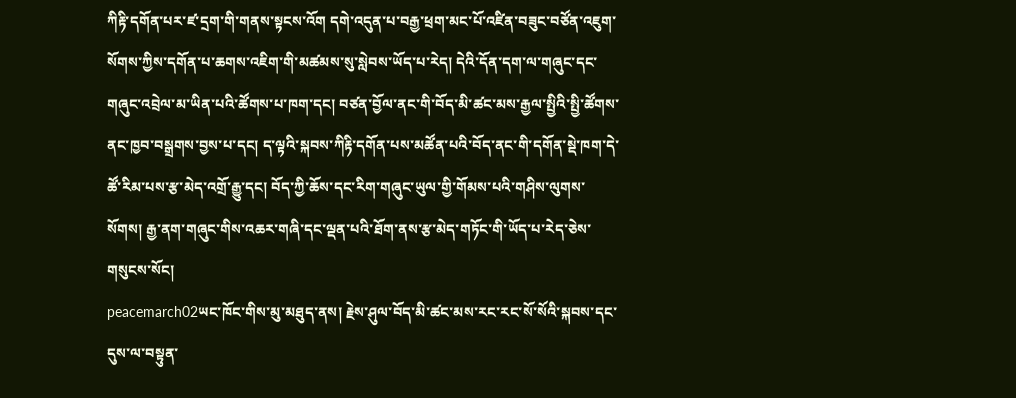ཀིརྟི་དགོན་པར་ཛ་དྲག་གི་གནས་སྟངས་འོག དགེ་འདུན་པ་བརྒྱ་ཕྲག་མང་པོ་འཛིན་བཟུང་བཙོན་འཇུག་སོགས་ཀྱིས་དགོན་པ་ཆགས་འཇིག་གི་མཚམས་སུ་སླེབས་ཡོད་པ་རེད། དེའི་དོན་དག་ལ་གཞུང་དང་གཞུང་འབྲེལ་མ་ཡིན་པའི་ཚོགས་པ་ཁག་དང། བཙན་བྱོལ་ནང་གི་བོད་མི་ཚང་མས་རྒྱལ་སྤྱིའི་སྤྱི་ཚོགས་ནང་ཁྱབ་བསྒྲགས་བྱས་པ་དང། ད་ལྟའི་སྐབས་ཀིརྟི་དགོན་པས་མཚོན་པའི་བོད་ནང་གི་དགོན་སྡེ་ཁག་དེ་ཚོ་རིམ་པས་རྩ་མེད་འགྲོ་རྒྱུ་དང། བོད་ཀྱི་ཆོས་དང་རིག་གཞུང་ཡུལ་གྱི་གོམས་པའི་གཤིས་ལུགས་སོགས། རྒྱ་ནག་གཞུང་གིས་འཆར་གཞི་དང་ལྡན་པའི་ཐོག་ནས་རྩ་མེད་གཏོང་གི་ཡོད་པ་རེད་ཅེས་གསུངས་སོང།
peacemarch02ཡང་ཁོང་གིས་མུ་མཐུད་ནས། རྗེས་ཤུལ་བོད་མི་ཚང་མས་རང་རང་སོ་སོའི་སྐབས་དང་དུས་ལ་བསྟུན་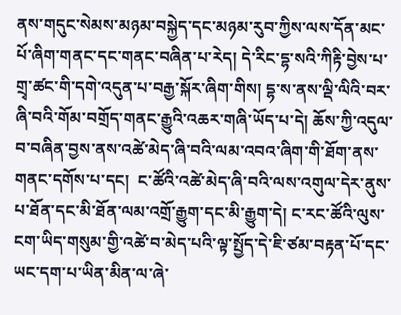ནས་གདུང་སེམས་མཉམ་བསྐྱེད་དང་མཉམ་རུབ་ཀྱིས་ལས་དོན་མང་པོ་ཞིག་གནང་དང་གནང་བཞིན་པ་རེད། དེ་རིང་དྷ་སའི་ཀིརྟི་བྱེས་པ་གྲྭ་ཚང་གི་དགེ་འདུན་པ་བརྒྱ་སྐོར་ཞིག་གིས། དྷ་ས་ནས་ལྡི་ལིའི་བར་ཞི་བའི་གོམ་བགྲོད་གནང་རྒྱུའི་འཆར་གཞི་ཡོད་པ་དེ། ཆོས་ཀྱི་འདུལ་བ་བཞིན་བྱས་ནས་འཚེ་མེད་ཞི་བའི་ལམ་འབའ་ཞིག་གི་ཐོག་ནས་གནང་དགོས་པ་དང།  ང་ཚོའི་འཚེ་མེད་ཞི་བའི་ལས་འགུལ་དེར་ནུས་པ་ཐོན་དང་མི་ཐོན་ལམ་འགྲོ་རྒྱུག་དང་མི་རྒྱུག་དེ། ང་རང་ཚོའི་ལུས་ངག་ཡིད་གསུམ་གྱི་འཚེ་བ་མེད་པའི་ལྟ་སྤྱོད་དེ་ཇི་ཙམ་བརྟན་པོ་དང་ཡང་དག་པ་ཡིན་མིན་ལ་ཞེ་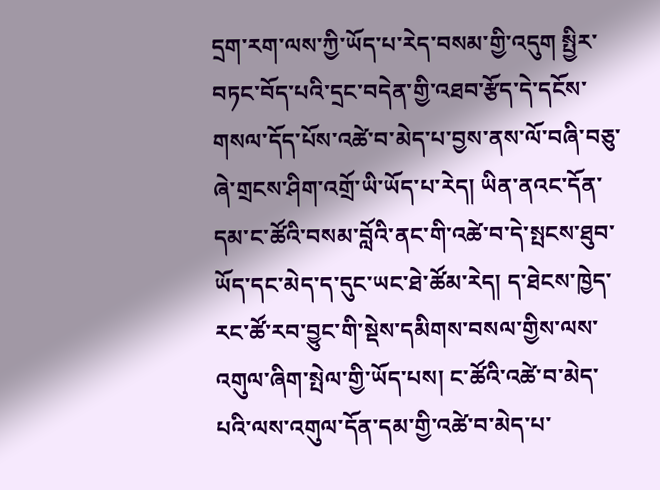དྲག་རག་ལས་ཀྱི་ཡོད་པ་རེད་བསམ་གྱི་འདུག སྤྱིར་བཏང་བོད་པའི་དྲང་བདེན་གྱི་འཐབ་རྩོད་དེ་དངོས་གསལ་དོད་པོས་འཚེ་བ་མེད་པ་བྱས་ནས་ལོ་བཞི་བཅུ་ཞེ་གྲངས་ཤིག་འགྲོ་ཡི་ཡོད་པ་རེད། ཡིན་ནའང་དོན་དམ་ང་ཚོའི་བསམ་བློའི་ནང་གི་འཚེ་བ་དེ་སྤངས་ཐུབ་ཡོད་དང་མེད་ད་དུང་ཡང་ཐེ་ཚོམ་རེད། ད་ཐེངས་ཁྱེད་རང་ཚོ་རབ་བྱུང་གི་སྡེས་དམིགས་བསལ་གྱིས་ལས་འགུལ་ཞིག་སྤེལ་གྱི་ཡོད་པས། ང་ཚོའི་འཚེ་བ་མེད་པའི་ལས་འགུལ་དོན་དམ་གྱི་འཚེ་བ་མེད་པ་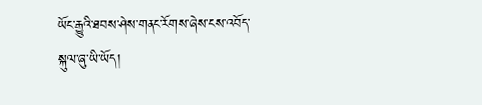ཡོང་རྒྱུའི་ཐབས་ཤེས་གནང་རོགས་ཞེས་ངས་འབོད་སྐུལ་ཞུ་ཡི་ཡོད།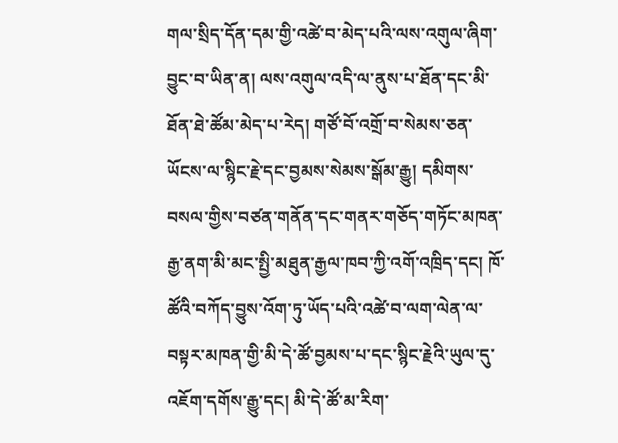གལ་སྲིད་དོན་དམ་གྱི་འཚེ་བ་མེད་པའི་ལས་འགུལ་ཞིག་བྱུང་བ་ཡིན་ན། ལས་འགུལ་འདི་ལ་ནུས་པ་ཐོན་དང་མི་ཐོན་ཐེ་ཚོམ་མེད་པ་རེད། གཙོ་བོ་འགྲོ་བ་སེམས་ཅན་ཡོངས་ལ་སྙིང་རྗེ་དང་བྱམས་སེམས་སྒོམ་རྒྱུ། དམིགས་བསལ་གྱིས་བཙན་གནོན་དང་གནར་གཅོད་གཏོང་མཁན་རྒྱ་ནག་མི་མང་སྤྱི་མཐུན་རྒྱལ་ཁབ་ཀྱི་འགོ་འཁྲིད་དང། ཁོ་ཚོའི་བཀོད་བྱུས་འོག་ཏུ་ཡོད་པའི་འཚེ་བ་ལག་ལེན་ལ་བསྟར་མཁན་གྱི་མི་དེ་ཚོ་བྱམས་པ་དང་སྙིང་རྗེའི་ཡུལ་དུ་འཇོག་དགོས་རྒྱུ་དང། མི་དེ་ཚོ་མ་རིག་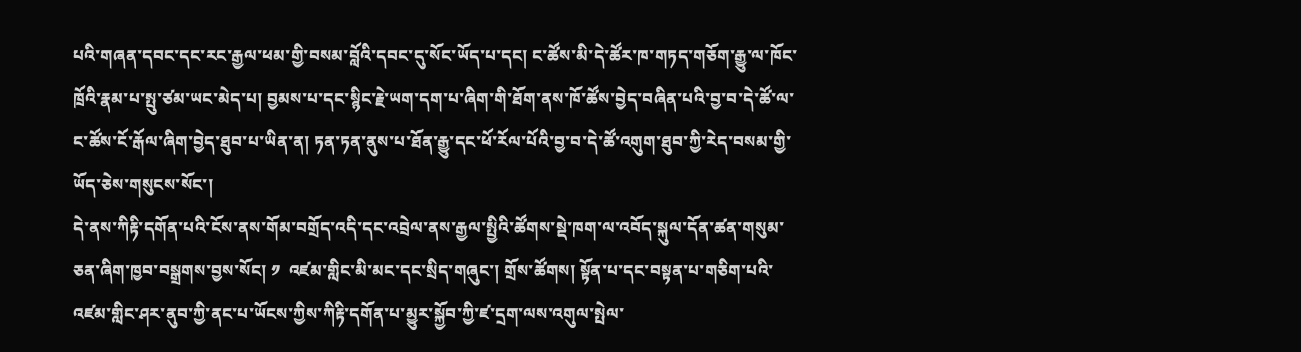པའི་གཞན་དབང་དང་རང་རྒྱལ་ཕམ་གྱི་བསམ་བློའི་དབང་དུ་སོང་ཡོད་པ་དང། ང་ཚོས་མི་དེ་ཚོར་ཁ་གཏད་གཅོག་རྒྱུ་ལ་ཁོང་ཁྲོའི་རྣམ་པ་སྤུ་ཙམ་ཡང་མེད་པ། བྱམས་པ་དང་སྙིང་རྗེ་ཡག་དག་པ་ཞིག་གི་ཐོག་ནས་ཁོ་ཚོས་བྱེད་བཞིན་པའི་བྱ་བ་དེ་ཚོ་ལ་ང་ཚོས་ངོ་རྒོལ་ཞིག་བྱེད་ཐུབ་པ་ཡིན་ན། ཏན་ཏན་ནུས་པ་ཐོན་རྒྱུ་དང་ཕོ་རོལ་པོའི་བྱ་བ་དེ་ཚོ་འགུག་ཐུབ་ཀྱི་རེད་བསམ་གྱི་ཡོད་ཅེས་གསུངས་སོང་།
དེ་ནས་ཀིརྟི་དགོན་པའི་ངོས་ནས་གོམ་བགྲོད་འདི་དང་འབྲེལ་ནས་རྒྱལ་སྤྱིའི་ཚོགས་སྡེ་ཁག་ལ་འབོད་སྐུལ་དོན་ཚན་གསུམ་ཅན་ཞིག་ཁྱབ་བསྒྲགས་བྱས་སོང། ༡  འཛམ་གླིང་མི་མང་དང་སྲིད་གཞུང་། གྲོས་ཚོགས། སྟོན་པ་དང་བསྟན་པ་གཅིག་པའི་འཛམ་གླིང་ཤར་ནུབ་ཀྱི་ནང་པ་ཡོངས་ཀྱིས་ཀིརྟི་དགོན་པ་མྱུར་སྐྱོབ་ཀྱི་ཛ་དྲག་ལས་འགུལ་སྤེལ་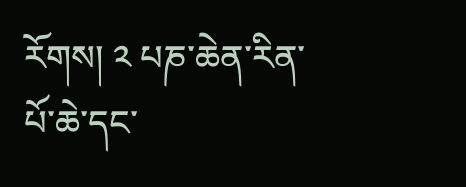རོགས། ༢ པཎ་ཆེན་རིན་པོ་ཆེ་དང་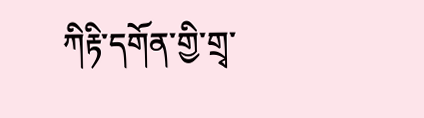ཀིརྟི་དགོན་གྱི་གྲྭ་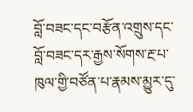བློ་བཟང་དང་བརྩོན་འགྲུས་དང་བློ་བཟང་དར་རྒྱས་སོགས་རྔ་པ་ཁུལ་གྱི་བཙོན་པ་རྣམས་མྱུར་དུ་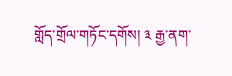གློད་གྲོལ་གཏོང་དགོས། ༣ རྒྱ་ནག་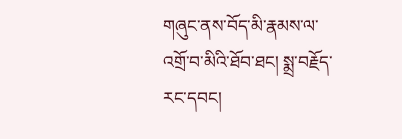གཞུང་ནས་བོད་མི་རྣམས་ལ་འགྲོ་བ་མིའི་ཐོབ་ཐང། སྨྲ་བརྗོད་རང་དབང།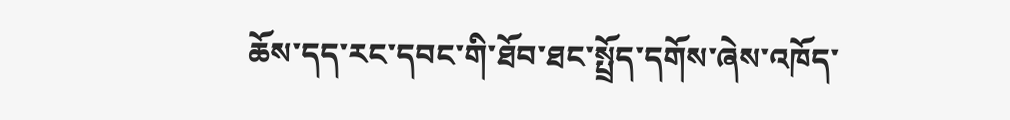ཆོས་དད་རང་དབང་གི་ཐོབ་ཐང་སྤྲོད་དགོས་ཞེས་འཁོད་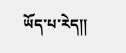ཡོད་པ་རེད།།